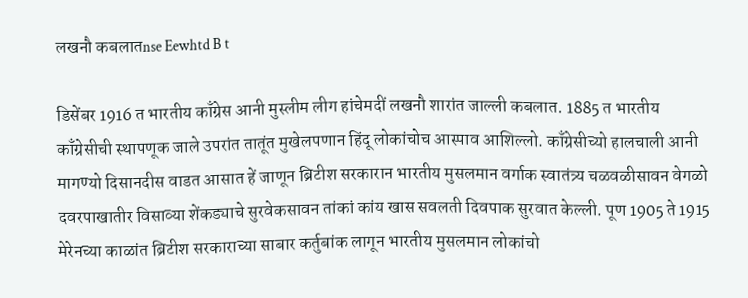लखनौ कबलातnse Eewhtd B t

डिसेंबर 1916 त भारतीय काँग्रेस आनी मुस्लीम लीग हांचेमदीं लखनौ शारांत जाल्ली कबलात. 1885 त भारतीय काँग्रेसीची स्थापणूक जाले उपरांत तातूंत मुखेलपणान हिंदू लोकांचोच आस्पाव आशिल्लो. काँग्रेसीच्यो हालचाली आनी मागण्यो दिसानदीस वाडत आसात हें जाणून ब्रिटीश सरकारान भारतीय मुसलमान वर्गाक स्वातंत्र्य चळवळीसावन वेगळो दवरपाखातीर विसाव्या शेंकड्याचे सुरवेकसावन तांकां कांय खास सवलती दिवपाक सुरवात केल्ली. पूण 1905 ते 1915 मेरेनच्या काळांत ब्रिटीश सरकाराच्या साबार कर्तुबांक लागून भारतीय मुसलमान लोकांचो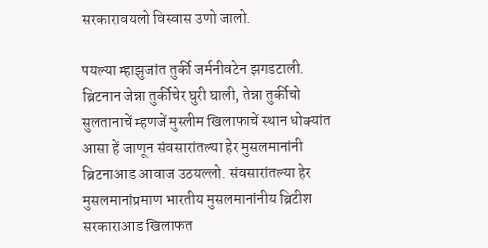सरकारावयलो विस्वास उणो जालो.

पयल्या म्हाझुजांत तुर्की जर्मनीवटेन झगडटाली. ब्रिटनान जेन्ना तुर्कीचेर घुरी घाली, तेन्ना तुर्कीचो सुलतानाचें म्हणजें मुस्लीम खिलाफाचें स्थान धोक्यांत आसा हें जाणून संवसारांतल्या हेर मुसलमानांनी ब्रिटनाआड आवाज उठयल्लो. संवसारांतल्या हेर मुसलमानांप्रमाण भारतीय मुसलमानांनीय ब्रिटीश सरकाराआड खिलाफत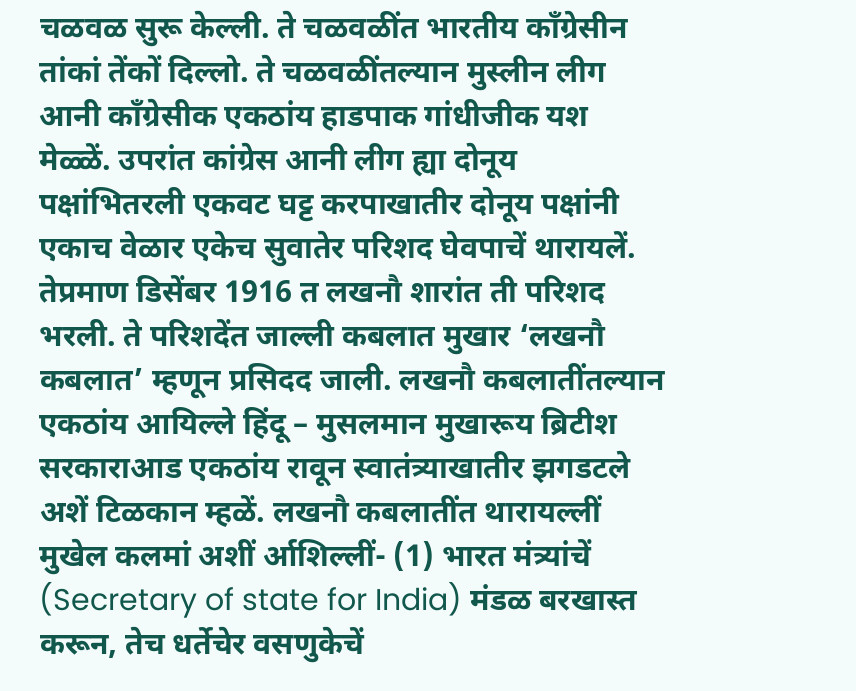चळवळ सुरू केल्ली. ते चळवळींत भारतीय काँग्रेसीन तांकां तेंकों दिल्लो. ते चळवळींतल्यान मुस्लीन लीग आनी काँग्रेसीक एकठांय हाडपाक गांधीजीक यश मेळ्ळें. उपरांत कांग्रेस आनी लीग ह्या दोनूय पक्षांभितरली एकवट घट्ट करपाखातीर दोनूय पक्षांनी एकाच वेळार एकेच सुवातेर परिशद घेवपाचें थारायलें. तेप्रमाण डिसेंबर 1916 त लखनौ शारांत ती परिशद भरली. ते परिशदेंत जाल्ली कबलात मुखार ‘लखनौ कबलात’ म्हणून प्रसिदद जाली. लखनौ कबलातींतल्यान एकठांय आयिल्ले हिंदू – मुसलमान मुखारूय ब्रिटीश सरकाराआड एकठांय रावून स्वातंत्र्याखातीर झगडटले अशें टिळकान म्हळें. लखनौ कबलातींत थारायल्लीं मुखेल कलमां अशीं र्आशिल्लीं- (1) भारत मंत्र्यांचें (Secretary of state for India) मंडळ बरखास्त करून, तेच धर्तेचेर वसणुकेचें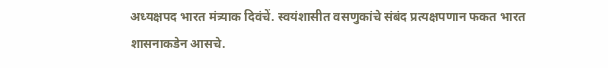अध्यक्षपद भारत मंत्र्याक दिवंचें. स्वयंशासीत वसणुकांचे संबंद प्रत्यक्षपणान फकत भारत शासनाकडेन आसचे.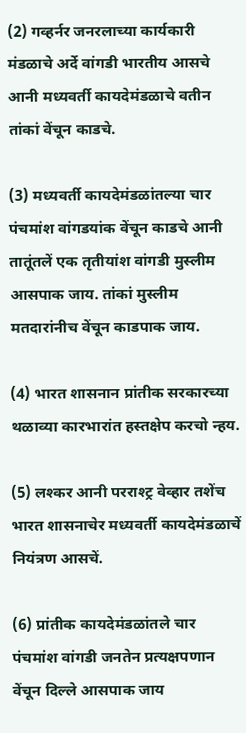(2) गव्हर्नर जनरलाच्या कार्यकारी मंडळाचे अर्दे वांगडी भारतीय आसचे आनी मध्यवर्ती कायदेमंडळाचे वतीन तांकां वेंचून काडचे.

(3) मध्यवर्ती कायदेमंडळांतल्या चार पंचमांश वांगडयांक वेंचून काडचे आनी तातूंतलें एक तृतीयांश वांगडी मुस्लीम आसपाक जाय. तांकां मुस्लीम मतदारांनीच वेंचून काडपाक जाय.

(4) भारत शासनान प्रांतीक सरकारच्या थळाव्या कारभारांत हस्तक्षेप करचो न्हय.

(5) लश्कर आनी परराश्ट्र वेव्हार तशेंच भारत शासनाचेर मध्यवर्ती कायदेमंडळाचें नियंत्रण आसचें.

(6) प्रांतीक कायदेमंडळांतले चार पंचमांश वांगडी जनतेन प्रत्यक्षपणान वेंचून दिल्ले आसपाक जाय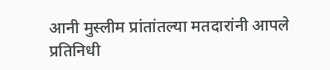आनी मुस्लीम प्रांतांतल्या मतदारांनी आपले प्रतिनिधी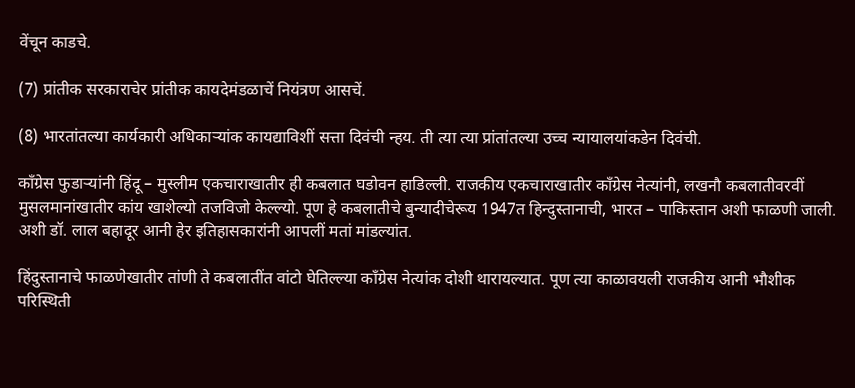वेंचून काडचे.

(7) प्रांतीक सरकाराचेर प्रांतीक कायदेमंडळाचें नियंत्रण आसचें.

(8) भारतांतल्या कार्यकारी अधिकाऱ्यांक कायद्याविशीं सत्ता दिवंची न्हय. ती त्या त्या प्रांतांतल्या उच्च न्यायालयांकडेन दिवंची.

काँग्रेस फुडाऱ्यांनी हिंदू – मुस्लीम एकचाराखातीर ही कबलात घडोवन हाडिल्ली. राजकीय एकचाराखातीर काँग्रेस नेत्यांनी, लखनौ कबलातीवरवीं मुसलमानांखातीर कांय खाशेल्यो तजविजो केल्ल्यो. पूण हे कबलातीचे बुन्यादीचेरूय 1947त हिन्दुस्तानाची, भारत – पाकिस्तान अशी फाळणी जाली. अशी डॉ. लाल बहादूर आनी हेर इतिहासकारांनी आपलीं मतां मांडल्यांत.

हिंदुस्तानाचे फाळणेखातीर तांणी ते कबलातींत वांटो घेतिल्ल्या काँग्रेस नेत्यांक दोशी थारायल्यात. पूण त्या काळावयली राजकीय आनी भौशीक परिस्थिती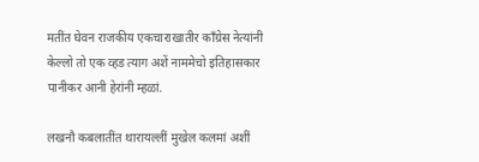मतींत घेवन राजकीय एकचाराखातीर काँग्रेस नेत्यांनी केल्लो तो एक व्हड त्याग अशें नाममेचो इतिहासकार पानीकर आनी हेरांनी म्हळां.

लखनौ कबलातींत थारायल्लीं मुखेल कलमां अशीं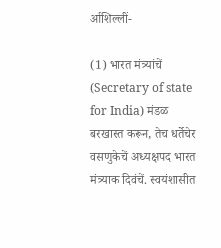र्आशिल्लीं-

(1) भारत मंत्र्यांचें (Secretary of state for India) मंडळ बरखास्त करून, तेच धर्तेचेर वसणुकेचें अध्यक्षपद भारत मंत्र्याक दिवंचें. स्वयंशासीत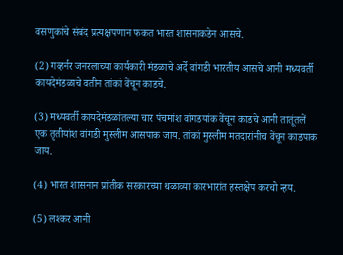वसणुकांचे संबंद प्रत्यक्षपणान फकत भारत शासनाकडेन आसचे.

(2) गव्हर्नर जनरलाच्या कार्यकारी मंडळाचे अर्दे वांगडी भारतीय आसचे आनी मध्यवर्ती कायदेमंडळाचे वतीन तांकां वेंचून काडचे.

(3) मध्यवर्ती कायदेमंडळांतल्या चार पंचमांश वांगडयांक वेंचून काडचे आनी तातूंतलें एक तृतीयांश वांगडी मुस्लीम आसपाक जाय. तांकां मुस्लीम मतदारांनीच वेंचून काडपाक जाय.

(4) भारत शासनान प्रांतीक सरकारच्या थळाव्या कारभारांत हस्तक्षेप करचो न्हय.

(5) लश्कर आनी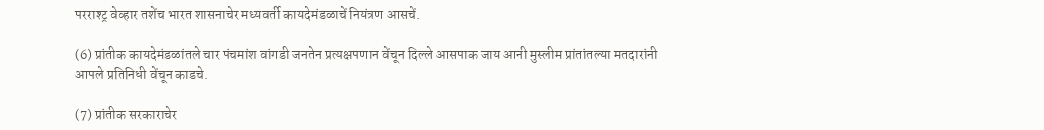परराश्ट्र वेव्हार तशेंच भारत शासनाचेर मध्यवर्ती कायदेमंडळाचें नियंत्रण आसचें.

(6) प्रांतीक कायदेमंडळांतले चार पंचमांश वांगडी जनतेन प्रत्यक्षपणान वेंचून दिल्ले आसपाक जाय आनी मुस्लीम प्रांतांतल्या मतदारांनी आपले प्रतिनिधी वेंचून काडचे.

(7) प्रांतीक सरकाराचेर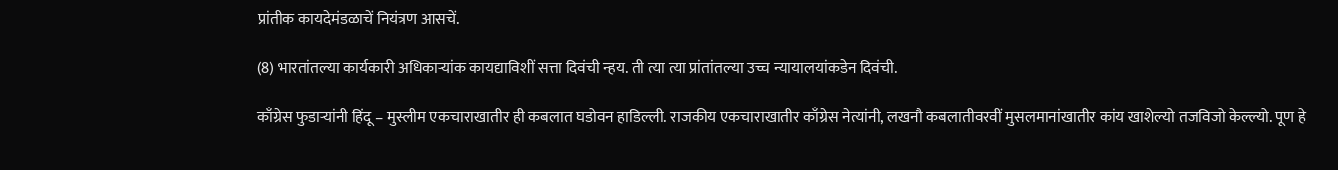प्रांतीक कायदेमंडळाचें नियंत्रण आसचें.

(8) भारतांतल्या कार्यकारी अधिकाऱ्यांक कायद्याविशीं सत्ता दिवंची न्हय. ती त्या त्या प्रांतांतल्या उच्च न्यायालयांकडेन दिवंची.

काँग्रेस फुडाऱ्यांनी हिंदू – मुस्लीम एकचाराखातीर ही कबलात घडोवन हाडिल्ली. राजकीय एकचाराखातीर काँग्रेस नेत्यांनी, लखनौ कबलातीवरवीं मुसलमानांखातीर कांय खाशेल्यो तजविजो केल्ल्यो. पूण हे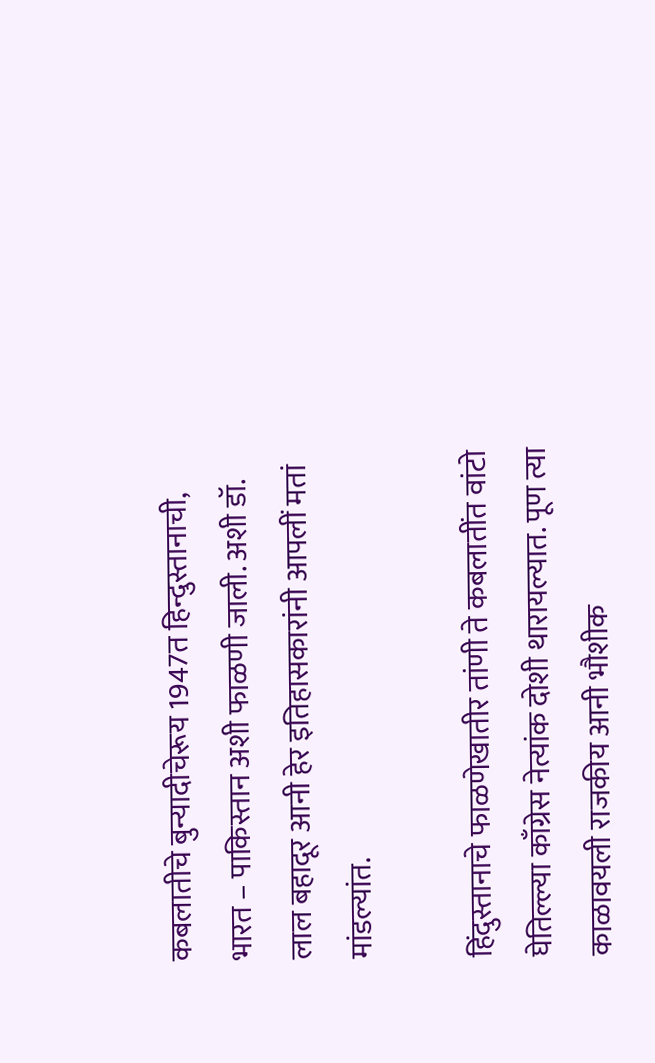कबलातीचे बुन्यादीचेरूय 1947त हिन्दुस्तानाची, भारत – पाकिस्तान अशी फाळणी जाली. अशी डॉ. लाल बहादूर आनी हेर इतिहासकारांनी आपलीं मतां मांडल्यांत.

हिंदुस्तानाचे फाळणेखातीर तांणी ते कबलातींत वांटो घेतिल्ल्या काँग्रेस नेत्यांक दोशी थारायल्यात. पूण त्या काळावयली राजकीय आनी भौशीक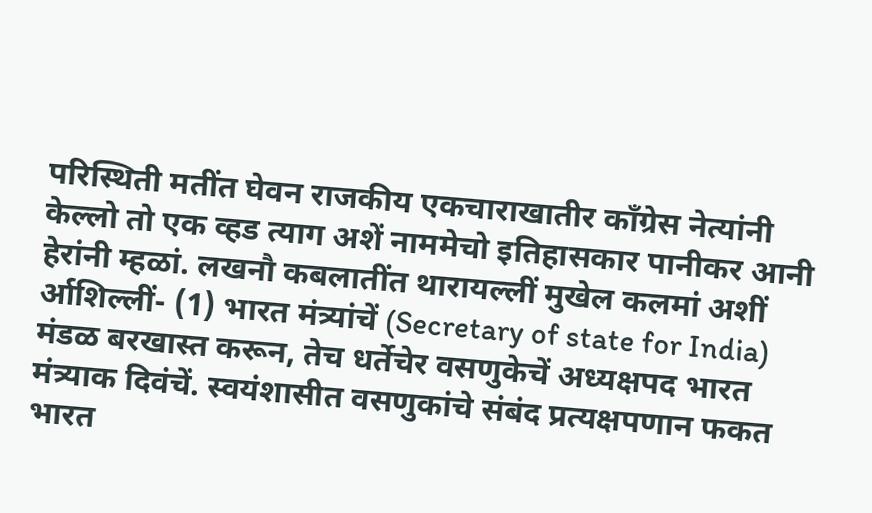परिस्थिती मतींत घेवन राजकीय एकचाराखातीर काँग्रेस नेत्यांनी केल्लो तो एक व्हड त्याग अशें नाममेचो इतिहासकार पानीकर आनी हेरांनी म्हळां. लखनौ कबलातींत थारायल्लीं मुखेल कलमां अशीं र्आशिल्लीं- (1) भारत मंत्र्यांचें (Secretary of state for India) मंडळ बरखास्त करून, तेच धर्तेचेर वसणुकेचें अध्यक्षपद भारत मंत्र्याक दिवंचें. स्वयंशासीत वसणुकांचे संबंद प्रत्यक्षपणान फकत भारत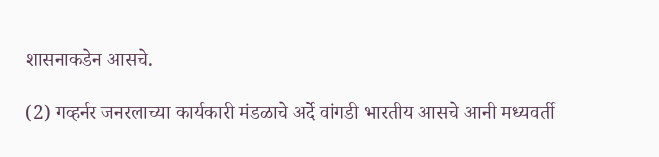शासनाकडेन आसचे.

(2) गव्हर्नर जनरलाच्या कार्यकारी मंडळाचे अर्दे वांगडी भारतीय आसचे आनी मध्यवर्ती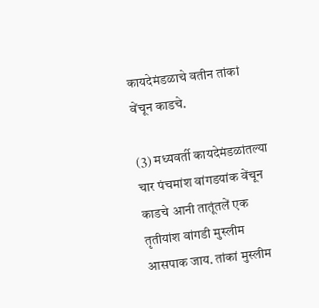कायदेमंडळाचे वतीन तांकां वेंचून काडचे.

(3) मध्यवर्ती कायदेमंडळांतल्या चार पंचमांश वांगडयांक वेंचून काडचे आनी तातूंतलें एक तृतीयांश वांगडी मुस्लीम आसपाक जाय. तांकां मुस्लीम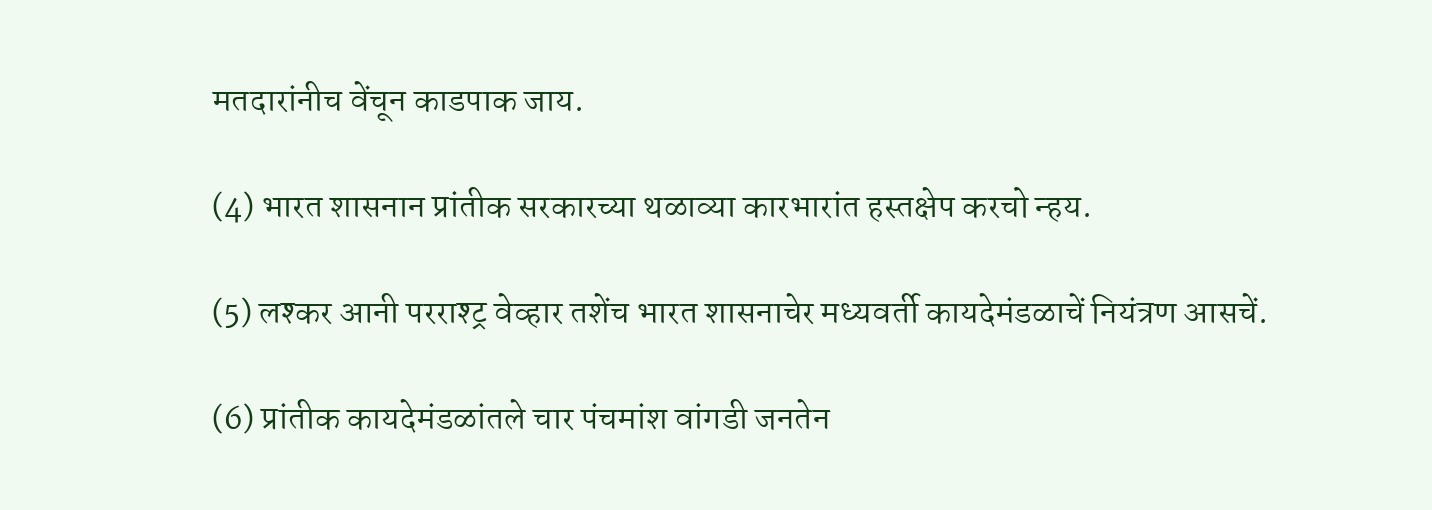मतदारांनीच वेंचून काडपाक जाय.

(4) भारत शासनान प्रांतीक सरकारच्या थळाव्या कारभारांत हस्तक्षेप करचो न्हय.

(5) लश्कर आनी परराश्ट्र वेव्हार तशेंच भारत शासनाचेर मध्यवर्ती कायदेमंडळाचें नियंत्रण आसचें.

(6) प्रांतीक कायदेमंडळांतले चार पंचमांश वांगडी जनतेन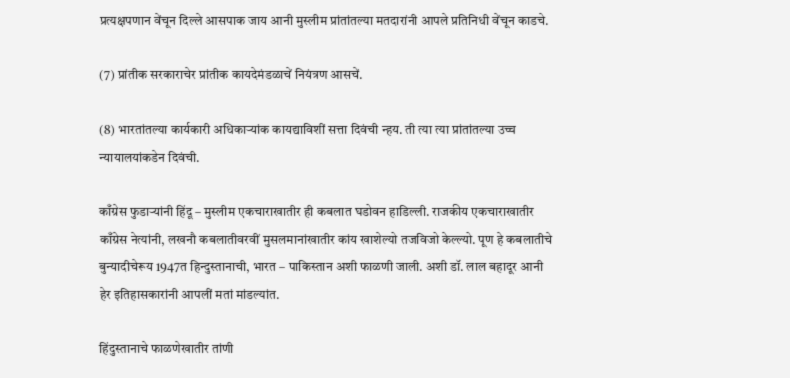प्रत्यक्षपणान वेंचून दिल्ले आसपाक जाय आनी मुस्लीम प्रांतांतल्या मतदारांनी आपले प्रतिनिधी वेंचून काडचे.

(7) प्रांतीक सरकाराचेर प्रांतीक कायदेमंडळाचें नियंत्रण आसचें.

(8) भारतांतल्या कार्यकारी अधिकाऱ्यांक कायद्याविशीं सत्ता दिवंची न्हय. ती त्या त्या प्रांतांतल्या उच्च न्यायालयांकडेन दिवंची.

काँग्रेस फुडाऱ्यांनी हिंदू – मुस्लीम एकचाराखातीर ही कबलात घडोवन हाडिल्ली. राजकीय एकचाराखातीर काँग्रेस नेत्यांनी, लखनौ कबलातीवरवीं मुसलमानांखातीर कांय खाशेल्यो तजविजो केल्ल्यो. पूण हे कबलातीचे बुन्यादीचेरूय 1947त हिन्दुस्तानाची, भारत – पाकिस्तान अशी फाळणी जाली. अशी डॉ. लाल बहादूर आनी हेर इतिहासकारांनी आपलीं मतां मांडल्यांत.

हिंदुस्तानाचे फाळणेखातीर तांणी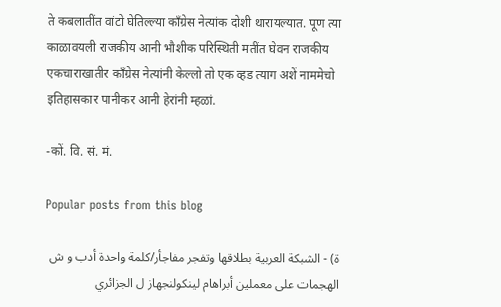ते कबलातींत वांटो घेतिल्ल्या काँग्रेस नेत्यांक दोशी थारायल्यात. पूण त्या काळावयली राजकीय आनी भौशीक परिस्थिती मतींत घेवन राजकीय एकचाराखातीर काँग्रेस नेत्यांनी केल्लो तो एक व्हड त्याग अशें नाममेचो इतिहासकार पानीकर आनी हेरांनी म्हळां.

-कों. वि. सं. मं.

Popular posts from this blog

ة) - الشبكة العربية بطلاقها وتفجر مفاجأر/كلمة واحدة أدب و ش الهجمات على معملين أبراهام لينكولنجهاز ل الجزائري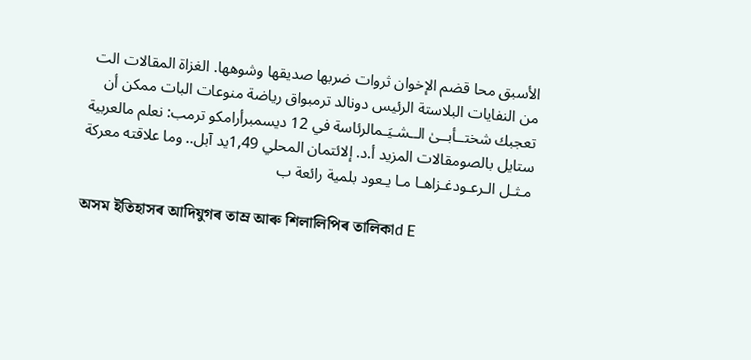الأسبق محا قضم الإخوان ثروات ضربها صديقها وشوهها. الغزاة المقالات الت من النفايات البلاستة الرئيس دونالد ترمبواق رياضة منوعات البات ممكن أن تعجبك شختــأبــىٰ الــشـيَـمالرئاسة في 12 ديسمبرأرامكو ترمب: نعلم مالعربية ستايل بالصومقالات المزيد أ.د. إلائتمان المحلي 1,49يد آبل.. وما علاقته معركة مـثـل الـرعـودغـزاهـا مـا يـعود بلمية رائعة ب

অসম ইতিহাসৰ আদিযুগৰ তাম্ৰ আৰু শিলালিপিৰ তালিকাd E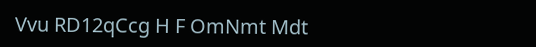Vvu RD12qCcg H F OmNmt Mdt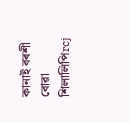কানাই বৰশী বোৱা শিলালিপিrcj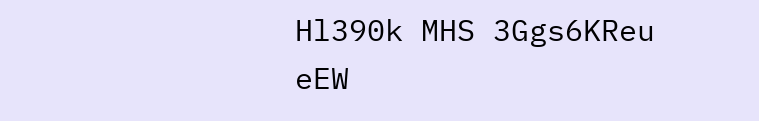Hl390k MHS 3Ggs6KReu eEW